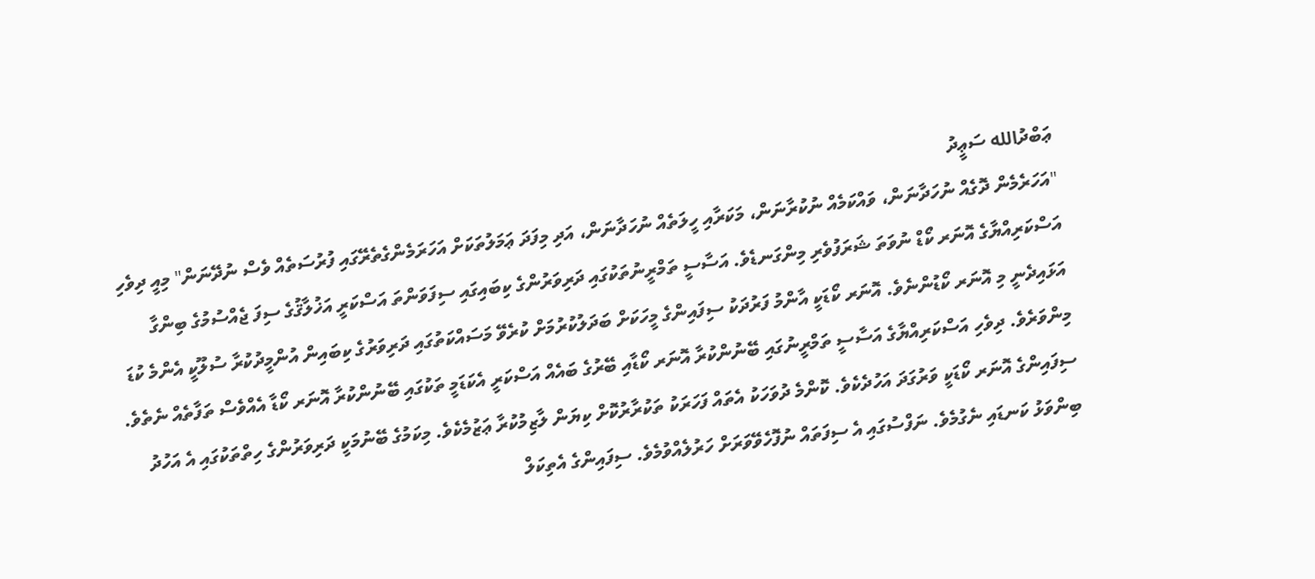ޢަބްދުالله ސަޢީދު
"އަހަރެމެން ދޮގެއް ނުހަދާނަން، ވައްކަމެއް ނުކުރާނަން، މަކަރާއި ހީލަތެއް ނުހަދާނަން، އަދި މިފަދަ ޢަމަލުތަކަށް އަހަރަމެންގެތެރޭގައި ފުރުސަތެއް ވެސް ނުދޭނަން" މިއީ ދިވެހި އަސްކަރިއްޔާގެ އޮނަރ ކޯޑް ނުވަތަ ޝަރަފުވެރި މިންގަނޑެވެ. އަސާސީ ތަމްރީނުތަކުގައި ދަރިވަރުންގެ ކިބައިގައި ސިފަވަންތަ އަސްކަރީ އަޚުލާޤުގެ ސިފަ ޖެއްސުމުގެ ބިންގާ އަޅައިދެނީ މި އޮނަރ ކޯޑުންނެވެ. އޮނަރ ކޯޑަކީ އާންމު ފަރުދަކު ސިފައިންގެ މީހަކަށް ބަދަލުކުރުމަށް ކުރެވޭ މަސައްކަތުގައި ދަރިވަރުގެ ކިބައިން އުންމީދުކުރާ ސުލޫކީ އެންމެ ކުޑަ މިންވަރެވެ. ދިވެހި އަސްކަރިއްޔާގެ އަސާސީ ތަމްރީނުގައި ބޭނުންކުރާ އޮނަރ ކޯޑާއި ބޭރުގެ ބައެއް އަސްކަރީ އެކަޑަމީ ތަކުގައި ބޭނުންކުރާ އޮނަރ ކޯޑާ އެއްވެސް ތަފާތެއް ނެތެވެ.
ސިފައިންގެ އޮނަރ ކޯޑަކީ ވަރުގަދަ އަހުދެކެވެ. ކޮންމެ ދުވަހަކު އެތައް ފަހަރަކު ތަކުރާރުކޮށް ކިޔަން ލާޒިމުކުރާ ޢަޒުމެކެވެ. މިކަމުގެ ބޭނުމަކީ ދަރިވަރުންގެ ހިތްތަކުގައި އެ އަހުދު ބިންވަޅު ކަނޑައި ނެގުމެވެ. ނަފްސުގައި އެ ސިފަތައް ނުފޮހެވޭވަރަށް ހަރުލެއްވުމެވެ. ސިފައިންގެ އެތިކަލް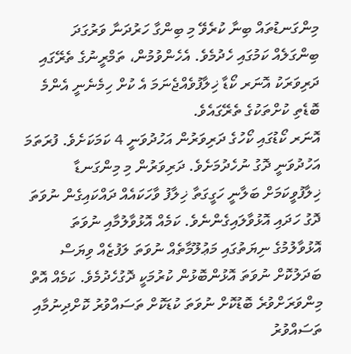މިންގަނޑުތައް ބިނާ ކުރެވޭ މި ބިންގާ ހަރުދަނާ ވަރުގަދަ ބިންގަލެއް ކަމުގައި ހެދުމެވެ. އެހެންވުމުން، ތަމްރީނުގެ ތެރޭގައި ދަރިވަރަކު އޮނަރ ކޯޑާ ޚިލާފުވެއްޖެނަމަ އެ ކުށް ހިމެނެނީ އެންމެ ބޮޑެތި ކުށްތަކުގެ ތެރޭގައެވެ.
އޮނަރ ކޯޑުގައި ކޯހުގެ ދަރިވަރުން އަހުދުވަނީ 4 ކަމަކަށެވެ. ފުރަތަމަ އަހުދުވަނީ ދޮގު ނުހެދުމަށެވެ. ދަރިވަރުން މި މިންގަނޑާ ޚިލާފުވީކަމަށް ބަލާނީ ހަގީގަތާ ޚިލާފު ވާހަކައެއް ދައްކައިގެން ނުވަތަ ދޮގު ހަދައި އޮޅުވާލައިގެންނެވެ. ކަމެއް އޮޅުވާލުމާއި ނުވަތަ އޮޅުވާލުމުގެ ނިޔަތުގައި މަޢުލޫމާތެއް ނުވަތަ ލަފުޒެއް ވިޔަސް ބަދަލުކޮށް ނުވަތަ އޮޅުންބޮޅުން ކުރުމަކީ ދޮގުހެދުމެވެ. ކަމެއް އޮތް މިންވަރަށްވުރެ ބޮޑުކޮށް ނުވަތަ ކުޑަކޮށް ތަސައްވުރު ކޮށްދިނުމާއި ތަސައްވުރު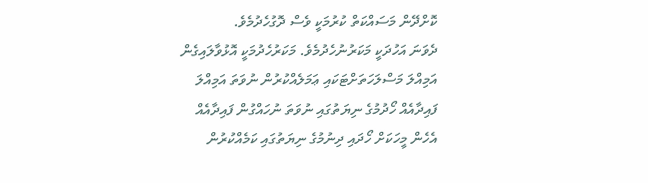ކޮށްދޭން މަސައްކަތް ކުރުމަކީ ވެސް ދޮގުހެދުމެވެ.
ދެވަނަ އަހުދަކީ މަކަރުނުހެދުމެވެ. މަކަރުހެދުމަކީ އޮޅުވާލައިގެން އަމިއްލަ މަސްލަހަތަށްޓަކައި ޢަމަލެއްކުރުން ނުވަތަ އަމިއްލަ ފައިދާއެއް ހޯދުމުގެ ނިޔަތުގައި ނުވަތަ ނުހައްގުން ފައިދާއެއް އެހެން މީހަކަށް ހޯދައި ދިނުމުގެ ނިޔަތުގައި ކަމެއްކުރުން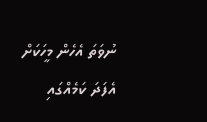ނުވަތަ އެހެން މީހަކަށް އެފަދަ ކަމެއްގައި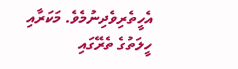އެހީތެރިވެދިނުމެވެ. މަކަރާއި ހީލަތުގެ ތެރޭގައި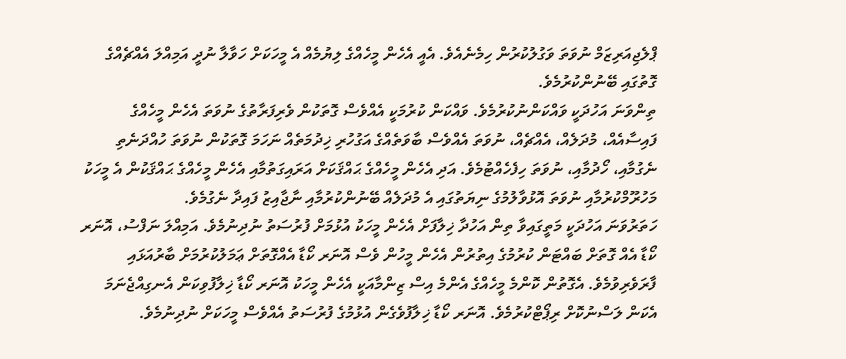ޕްލެޖިއަރިޒަމް ނުވަތަ ވަގުލުކުރުން ހިމެނެއެވެ. އެއީ އެހެން މީހެއްގެ ލިޔުމެއް އެ މީހަކަށް ހަވާލާ ނުދީ އަމިއްލަ އެއްޗެއްގެ ގޮތުގައި ބޭނުންކުރުމެވެ.
ތިންވަނަ އަހުދަކީ ވައްކަންނުކުރުމެވެ. ވައްކަން ކުރުމަކީ އެއްވެސް ގޮތަކުން ވެރިފަރާތުގެ ނުވަތަ އެހެން މީހެއްގެ ފައިސާއެއް، މުދަލެއް، އެއްޗެއް، ނުވަތަ އެއްވެސް ބާވަތެއްގެ އަގުހުރި ޚިދުމަތެއް ނަހަމަ ގޮތަކުން ނުވަތަ ހުއްދަނެތި ނެގުމާއި، ހޯދުމާއި، ނުވަތަ ހިފެހެއްޓުމެވެ. އަދި އެހެން މީހެއްގެ ޙައްޤަކަށް އަރައިގަތުމާއި އެހެން މީހެއްގެ ޙައްޤަކުން އެ މީހަކު މަހުރޫމްކުރުމާއި ނުވަތަ އޮޅުވާލުމުގެ ނިޔަތުގައި އެ މުދަލެއް ބޭނުންކުރުމާއި ނާޖާއިޒު ފައިދާ ނެގުމެވެ.
ހަތަރުވަނަ އަހުދަކީ މަތީގައިވާ ތިން އަހުދާ ޚިލާފަށް އެހެން މީހަކު އުޅުމަށް ފުރުސަތު ނުދިނުމެވެ. އަމިއްލަ ނަފްސު، އޮނަރ ކޯޑާ އެއް ގޮތަށް ބައްޓަން ކުރުމުގެ އިތުރުން އެހެން މީހުން ވެސް އޮނަރ ކޯޑާ އެއްގޮތަށް ޢަމަލުކުރުމަށް ބާރުއަޅައި ފާރަވެރިވުމެވެ. އެގޮތުން ކޮންމެ މީހެއްގެ އެންމެ އިސް ޒިންމާއަކީ އެހެން މީހަކު އޮނަރ ކޯޑާ ޚިލާފުވިކަން އެނގިއްޖެނަމަ އެކަން ލަސްނުކޮށް ރިޕޯޓްކުރުމެވެ. އޮނަރ ކޯޑާ ޚިލާފުވެގެން އުޅުމުގެ ފުރުސަތު އެއްވެސް މީހަކަށް ނުދިނުމެވެ.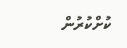ކުށްކުރުން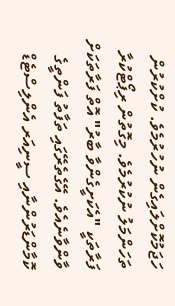ހަޖަމުކޮށްލައިގެން ނުހުރުމެވެ. ކުށްކުރުން ތަހަންމަލު ނުކުރުމެވެ. މިގޮތުން ރިޕޯޓްކުރާ ފަރާތަކީ "އެކަށީގެންވާ ބާރު" އޮތް ފަރާތަކަށް ވާންވާނެއެވެ. އޭގެތެރޭގައި ތަފާތު ފަންތީގެ ކޮމާންޑަރުންނާއި ސީނިއަރ އެންލިސްޓެޑް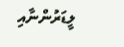ލީޑަރުންނާއި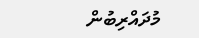މުދައްރިބުން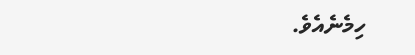ހިމެނެއެވެ.